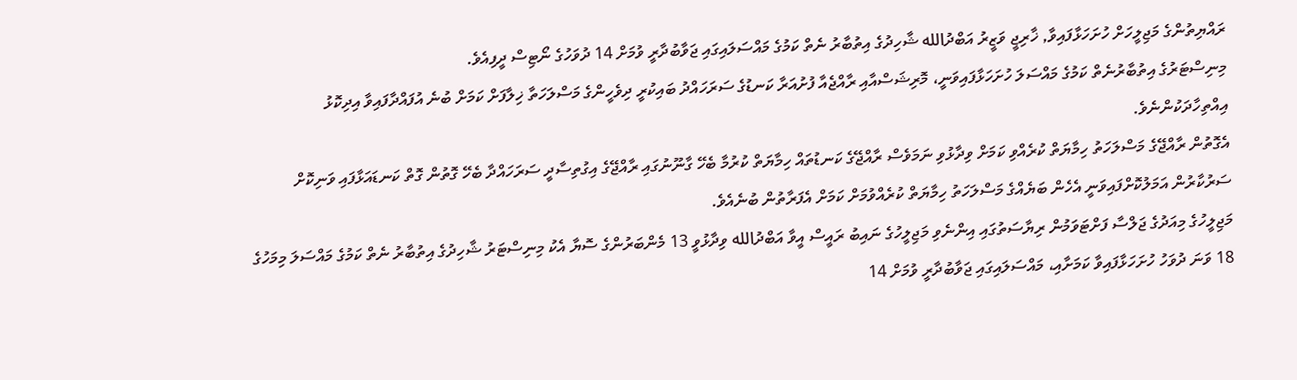ރައްޔިތުންގެ މަޖިލީހަށް ހުށަހަޅާފައިވާ, ޚާރިޖީ ވަޒީރު އަބްދުالله ޝާހިދުގެ އިތުބާރު ނެތް ކަމުގެ މައްސަލައިގައި ޖަވާބުދާރީ ވުމަށް 14 ދުވަހުގެ ނޯޓިސް ދީފިއެވެ.
މިނިސްޓަރުގެ އިތުބާރުނެތް ކަމުގެ މައްސަލަ ހުށަހަޅާފައިވަނީ، މޮރިޝަސްއާއި ރާއްޖެއާ ފުށުއަރާ ކަނޑުގެ ސަރަހައްދު ބައިކުރީ ދިވެހީންގެ މަސްލަހަތާ ޚިލާފަށް ކަމަށް ބުނެ އުފައްދާފައިވާ އިދިކޮޅު އިއްތިހާދަކުންނެވެ.
އެގޮތުން ރާއްޖޭގެ މަސްލަހަތު ހިމާޔަތް ކުރެއްވި ކަމަށް ވިދާޅުވި ނަމަވެސް ރާއްޖޭގެ ކަނޑުތައް ހިމާޔަތް ކުރުމާ ބެހޭ ގާނޫނުގައި ރާއްޖޭގެ އިގުތިސާދީ ސަރަހައްދާ ބެހޭ ގޮތުން ގޮތް ކަނޑައަޅާފައި ވަނިކޮށް ސަރުކާރުން އަމަލުކޮށްފައިވަނީ އެހެން ބަޔެއްގެ މަސްލަހަތު ހިމާޔަތް ކުރެއްވުމަށް ކަމަށް އެފަރާތުން ބުނެއެވެ.
މަޖިލީހުގެ މިއަދުގެ ޖަލްސާ ފަށްޓަވަމުން ރިޔާސަތުގައި އިންނެވި މަޖިލީހުގެ ނައިބު ރައީސް އީވާ އަބްދުالله ވިދާޅުވީ 13 މެންބަރުންގެ ސޮޔާ އެކު މިނިސްޓަރު ޝާހިދުގެ އިތުބާރު ނެތް ކަމުގެ މައްސަލަ މިމަހުގެ 18 ވަނަ ދުވަހު ހުށަހަޅާފައިވާ ކަމަށާއި، މައްސަލައިގައި ޖަވާބުދާރީ ވުމަށް 14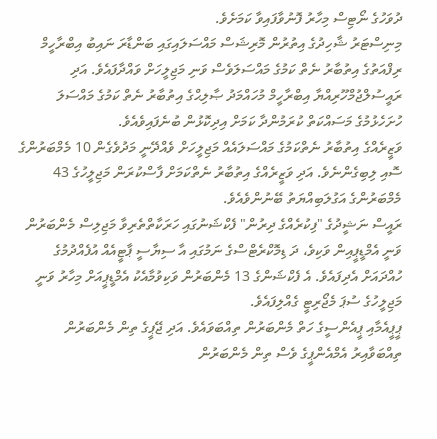ދުވަހުގެ ނޯޓިސް މިހާރު ފޮނުވާފައިވާ ކަމަށެވެ.
މިނިސްޓަރު ޝާހިދުގެ އިތުރުން މޮރިޝަސް މައްސަލައިގައި ބަންޑާރަ ނައިބު އިބްރާހީމް ރިފްއަތުގެ އިތުބާރު ނެތް ކަމުގެ މައްސަލަވެސް ވަނި މަޖިލީހަށް ވައްދާފައެވެ. އަދި ރައީސުލްޖުމްހޫރިއްޔާ އިބްރާހީމް މުހައްމަދު ޞާލިޙްގެ އިތުބާރު ނެތް ކަމުގެ މައްސަލަ ހުށަހެޅުމުގެ މަސައްކަތް ކުރަމުންދާ ކަމަށް އިދިކޮޅުން ބުނެފައިވެއެވެ.
ވަޒީރެއްގެ އިތުބާރު ނެތްކަމުގެ މައްސަލައެއް މަޖިލީހަށް ވެއްދޭނީ މަދުވެގެން 10 މެމްބަރުންގެ ސޮއި ލިބިގެންނެވެ. އަދި ވަޒީރެއްގެ އިތުބާރު ނެތްކަމަށް ފާސްކުރަން މަޖިލީހުގެ 43 މެމްބަރުންގެ އަގުލަބިއްޔަތު ބޭނުންވެއެވެ.
ރައީސް ނަޝީދުގެ "ފިކުރެއްގެ ދިރުން" ފެކްޝަނުގައި ހަރަކާތްތެރިވާ މަޖިލިސް މެންބަރުން ވަނީ އެމްޑީޕީއިން ވަކިވެ، ދަ ޑިމޮކްރެޓްސްގެ ނަމުގައި އާ ސިޔާސީ ޕާޓީއެއް އުފެއްދުމުގެ ހުއްދައަށް އެދިފައެވެ. އެ ފެކްޝަންގެ 13 މެންބަރުން ވަކިވުމާއެކު އެމްޑީޕީއަށް މިހާރު ވަނީ މަޖިލީހުގެ ސުޕަ މެޖޯރިޓީ ގެއްލިފައެވެ.
ޕީޕީއެމާއި ޕީއެންސީގެ ހަތް މެންބަރުން ތިއްބަވައެވެ. އަދި ޖޭޕީގެ ތިން މެންބަރުން ތިއްބަވާއިރު އެމްއެންޕީގެ ވެސް ތިން މެންބަރުން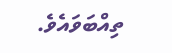ތިއްބަވައެވެ.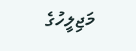މަޖިލީހުގެ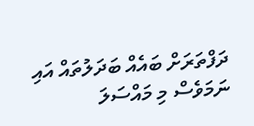ދަފްތަރަށް ބައެއް ބަދަލުތައް އައި ނަމަވެސް މި މައްސަލަ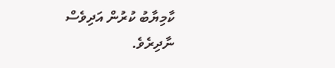ކާމިޔާބު ކުރުން އަދިވެސް ނާދިރެވެ.